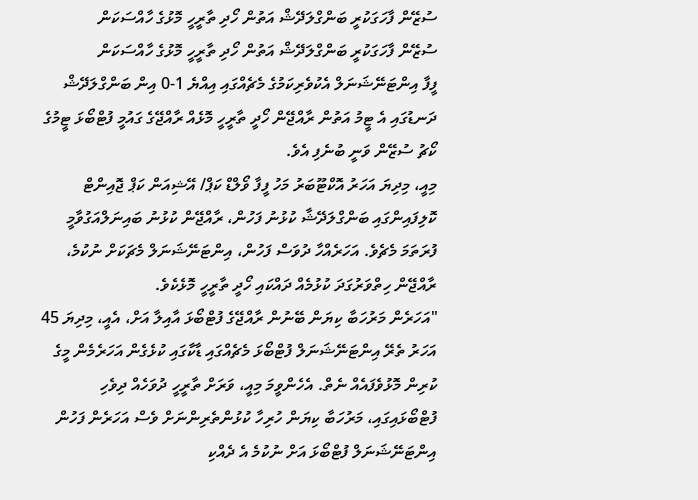ސުޒޭން ފާހަގަކުރީ ބަންގްލަދޭޝް އަތުން ހޯދި ތާރީހީ މޮޅުގެ ހާއްސަކަން
ސުޒޭން ފާހަގަކުރީ ބަންގްލަދޭޝް އަތުން ހޯދި ތާރީހީ މޮޅުގެ ހާއްސަކަން
ފީފާ އިންޓަނޭޝަނަލް އެކުވެރިކަމުގެ މެޗެއްގައި އިއްޔެ 1-0 އިން ބަންގްލަދޭޝް ދަނޑުގައި އެ ޓީމު އަތުން ރާއްޖޭން ހޯދީ ތާރީހީ މޮޅެއް ރާއްޖޭގެ ގައުމީ ފުޓްބޯޅަ ޓީމުގެ ކޯޗު ސުޒޭން ވަނީ ބުނެފި އެވެ.
މިއީ، މިދިޔަ އަހަރު އޮކްޓޫބަރު މަހު ފީފާ ވޯލްޑް ކަޕް/ އޭޝިއަން ކަޕް ޖޮއިންޓް ކޮލިފައިންގައި ބަންގްލަދޭޝާ ކުޅުނު ފަހުން، ރާއްޖޭން ކުޅުނު ބައިނަލްއަގުވާމީ ފުރަތަމަ މެޗެވެ. އަހަރެއްހާ ދުވަސް ފަހުން، އިންޓަނޭޝަނަލް މެޗަކަށް ނުކުމެ، ރާއްޖޭން ހިތްވަރުގަދަ ކުޅުމެއް ދައްކައި ހޯދީ ތާރީހީ މޮޅެކެވެ.
"އަހަރެން މަރުހަބާ ކިޔަން ބޭނުން ރާއްޖޭގެ ފުޓްބޯޅަ އާއިލާ އަށް، އެއީ، މިދިޔަ 45 އަހަރު ތެރޭ އިންޓަނޭޝަނަލް ފުޓްބޯޅަ މެޗެއްގައި ޑާކާގައި ކުޅެގެން އަހަރެމެން މީގެ ކުރިން މޮޅުވެފައެއް ނެތް. އެހެންވީމަ މިއީ، ވަރަށް ތާރީހީ ދުވަހެއް ދިވެހި ފުޓްބޯޅައިގައި، މަރުހަބާ ކިޔަން ހުރިހާ ކުޅުންތެރިންނަށް ވެސް އަހަރެން ފަހުން އިންޓަނޭޝަނަލް ފުޓްބޯޅަ އަށް ނުކުމެ އެ ދެއްކި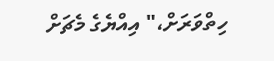ހިތްވަރަށް،" އިއްޔެގެ މެޗަށް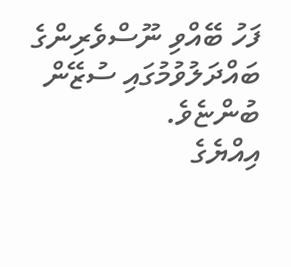ފަހު ބޭއްވި ނޫސްވެރިންގެ ބައްދަލުވުމުގައި ސުޒޭން ބުންޏެވެ.
އިއްޔެގެ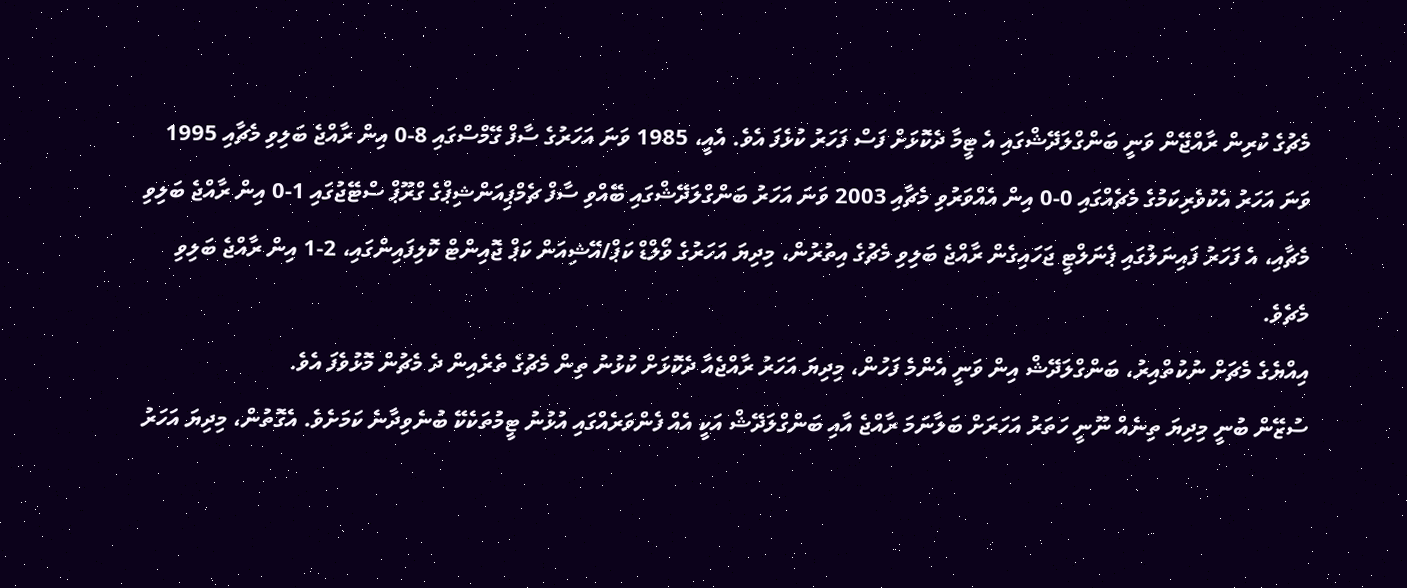މެޗުގެ ކުރިން ރާއްޖޭން ވަނީ ބަންގްލަދޭޝްގައި އެ ޓީމާ ދެކޮޅަށް ފަސް ފަހަރު ކުޅެފަ އެވެ. އެއީ، 1985 ވަނަ އަހަރުގެ ސާފް ގޭމްސްގައި 8-0 އިން ރާއްޖެ ބަލިވި މެޗާއި 1995 ވަނަ އަހަރު އެކުވެރިކަމުގެ މެޗެއްގައި 0-0 އިން އެއްވަރުވި މެޗާއި 2003 ވަނަ އަހަރު ބަންގްލަދޭޝްގައި ބޭއްވި ސާފް ޗެމްޕިއަންޝިޕްގެ ގްރޫޕް ސްޓޭޖުގައި 1-0 އިން ރާއްޖެ ބަލިވި މެޗާއި، އެ ފަހަރު ފައިނަލުގައި ޕެނަލްޓީ ޖަހައިގެން ރާއްޖެ ބަލިވި މެޗުގެ އިތުރުން، މިދިޔަ އަހަރުގެ ވޯލްޑް ކަޕް/އޭޝިއަން ކަޕް ޖޮއިންޓް ކޮލިފައިންގައި، 2-1 އިން ރާއްޖެ ބަލިވި މެޗެވެ.
އިއްޔެގެ މެޗަށް ނުކުތްއިރު، ބަންގްލަދޭޝް އިން ވަނީ އެންމެ ފަހުން، މިދިޔަ އަހަރު ރާއްޖެއާ ދެކޮޅަށް ކުޅުނު ތިން މެޗުގެ ތެރެއިން ދެ މެޗުން މޮޅުވެފަ އެވެ.
ސުޒޭން ބުނީ މިދިޔަ ތިނެއް ނޫނީ ހަތަރު އަހަރަށް ބަލާނަމަ ރާއްޖެ އާއި ބަންގްލަދޭޝް އަކީ އެއް ފެންވަރެއްގައި އުޅުނު ޓީމުތަކެކޭ ބުނެވިދާނެ ކަމަށެވެ. އެގޮތުން، މިދިޔަ އަހަރު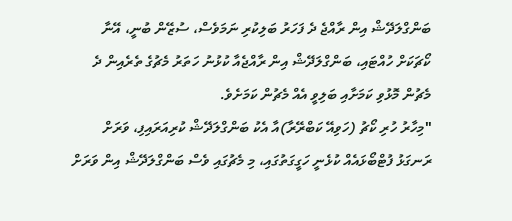ބަންގްލަދޭޝް އިން ރާއްޖެ ދެ ފަހަރު ބަލިކުރި ނަމަވެސް، ސުޒޭން ބުނީ، އޭނާ ކޯޗަކަށް ހުއްޓައި، ބަންގްލަދޭޝް އިން ރާއްޖެއާ ކުޅުނު ހަތަރު މެޗުގެ ތެރެއިން ދެ މެޗުން މޮޅުވި ކަމަށާއި ބަލިވީ އެއް މެޗުން ކަމަށެވެ.
"މިހާރު ހުރި ކޯޗު (ހަވިއޭ ކަބްރޭރާ)އާ އެކު ބަންގްލަދޭޝް ކުރިއަރައިފި، ވަރަށް ރަނގަޅު ފުޓްބޯޅައެއް ކުޅެނީ ހަގީގަތުގައި، މި މެޗުގައި ވެސް ބަންގްލަދޭޝް އިން ވަރަށް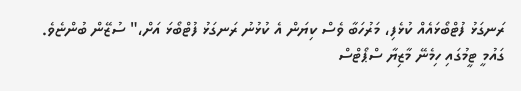ރަނގަޅު ފުޓްބޯޅައެއް ކުޅެފި، މަރުހަބާ ވެސް ކިޔަން އެ ކުޅުނު ރަނގަޅު ފުޓްބޯޅަ އަށް،" ސުޒޭން ބުންޏެވެ.
ގައުމީ ޓީމުގައި ހިމެނޭ މާޒިޔާ ސްޕޯޓްސް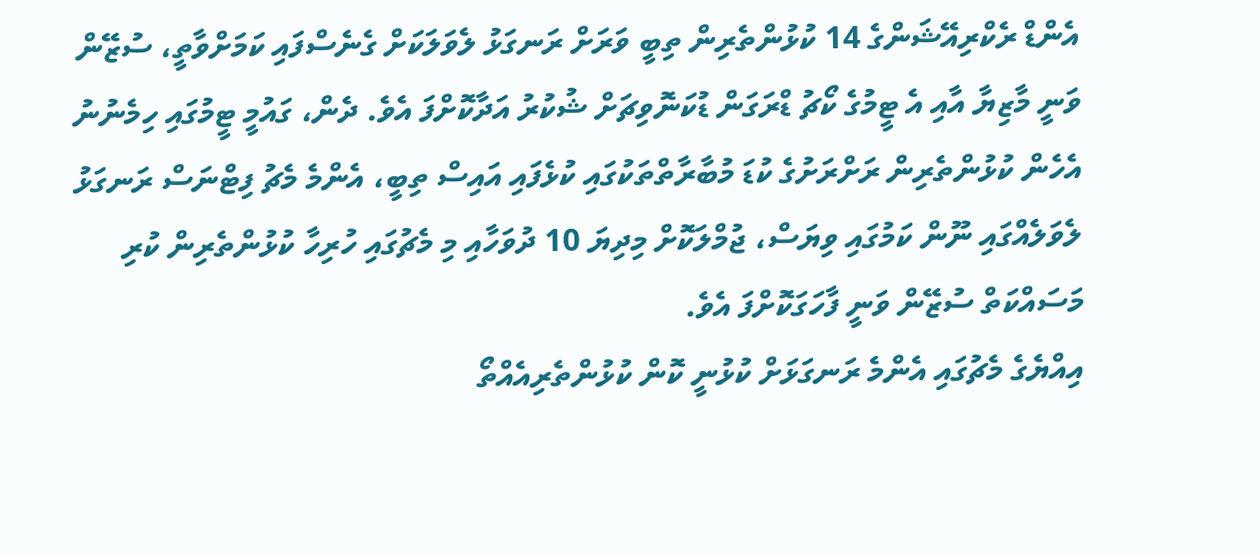އެންޑް ރެކްރިއޭޝަންގެ 14 ކުޅުންތެރިން ތިބީ ވަރަށް ރަނގަޅު ލެވަލަކަށް ގެނެސްފައި ކަމަށްވާތީ، ސުޒޭން ވަނީ މާޒިޔާ އާއި އެ ޓީމުގެ ކޯޗު ޑްރަގަން ޑުކަނޮވިޗަށް ޝުކުރު އަދާކޮށްފަ އެވެ. ދެން، ގައުމީ ޓީމުގައި ހިމެނުނު އެހެން ކުޅުންތެރިން ރަށްރަށުގެ ކުޑަ މުބާރާތްތަކުގައި ކުޅެފައި އައިސް ތިބީ، އެންމެ މެޗު ފިޓްނަސް ރަނގަޅު ލެވަލެއްގައި ނޫން ކަމުގައި ވިޔަސް، ޖުމްލަކޮށް މިދިޔަ 10 ދުވަހާއި މި މެޗުގައި ހުރިހާ ކުޅުންތެރިން ކުރި މަސައްކަތް ސުޒޭން ވަނީ ފާހަގަކޮށްފަ އެވެ.
އިއްޔެގެ މެޗުގައި އެންމެ ރަނގަޅަށް ކުޅުނީ ކޮން ކުޅުންތެރިއެއްތޯ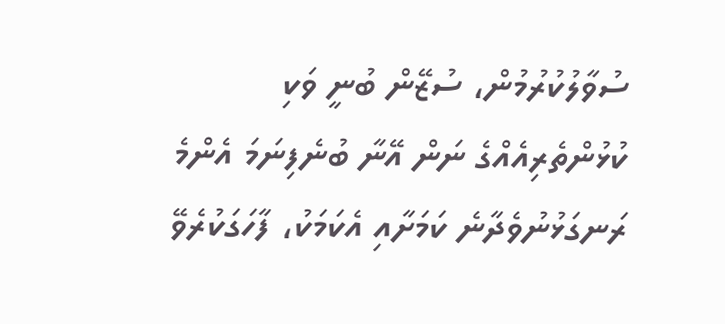ސުވާލުކުރުމުން، ސުޒޭން ބުނީ ވަކި ކުޅުންތެރިއެއްގެ ނަން އޭނާ ބުނެފިނަމަ އެންމެ ރަނގަޅުނުވެދާނެ ކަމަށާއި އެކަމަކު، ފާހަގަކުރެވޭ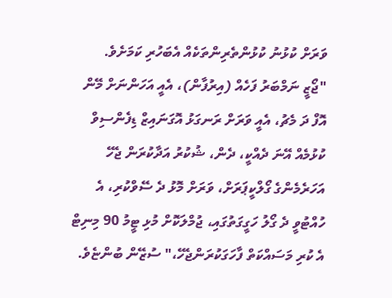ވަރަށް ކުޅުނު ކުޅުންތެރިންތަކެއް އެބަހުރި ކަމަށެވެ.
"ޖޯޒީ ނަމްބަރު ފަހެއް (އިރުފާން)، އެއީ އަހަންނަށް މޭން އޮފް ދަ މެޗު، އެއީ ވަރަށް ރަނގަޅު އޮގަނައިޒް ޑިފެންސިވް ކުޅުމެއް އޭނަ ދެއްކީ، ދެން، ޝުކުރު އަދާކުރަން ޖެހޭ އަހަރެމެންގެ ގޯލްކީޕަރަށް، ވަރަށް މޮޅު ދެ ސޭވްކުރި، އެ ހުއްޓުވީ ދެ ގޯލު ހަގީގަތުގައި، ޖުމްލަކޮށް މުޅި ޓީމު 90 މިނިޓް އެ ކުރި މަސައްކަތް ފާހަގަކުރަންޖެހޭ،" ސުޒޭން ބުންޏެވެ.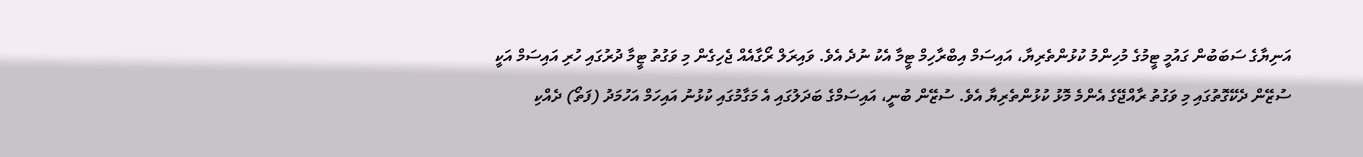އަނިޔާގެ ސަބަބުން ގައުމީ ޓީމުގެ މުހިންމު ކުޅުންތެރިޔާ، އައިސަމް އިބްރާހިމް ޓީމާ އެކު ނުދެ އެވެ. ވައިރަލް ރޯގާއެއް ޖެހިގެން މި ވަގުތު ޓީމާ ދުރުގައި ހުރި އައިސަމް އަކީ ސުޒޭން ދެކޭގޮތުގައި މި ވަގުތު ރާއްޖޭގެ އެންމެ މޮޅު ކުޅުންތެރިޔާ އެވެ. ސުޒޭން ބުނީ، އައިސަމްގެ ބަދަލުގައި އެ މަގާމުގައި ކުޅުނު އައިހަމް އަހުމަދު (ފަތޯ) ދެއްކި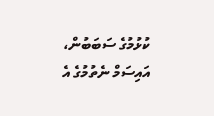ކުޅުމުގެ ސަބަބުން، އައިސަމް ނެތުމުގެ އެ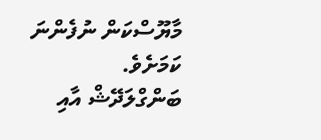މާޔޫސްކަން ނުފެންނަ ކަމަށެވެ.
ބަންގްލަދޭޝް އާއި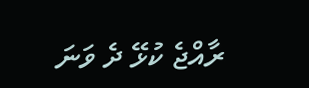ރާއްޖެ ކުޅޭ ދެ ވަނަ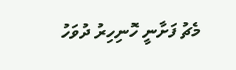މެޗު ފަށާނީ ހޮނިހިރު ދުވަހު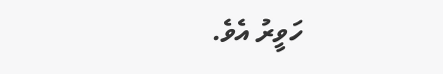ހަވީރު އެވެ.